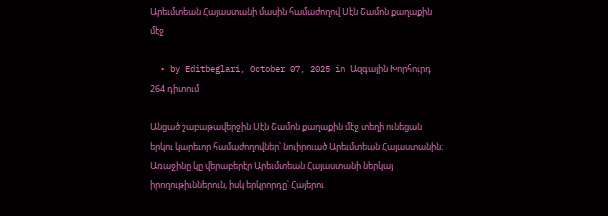Արեւմտեան Հայաստանի մասին համաժողով Սէն Շամոն քաղաքին մէջ

  • by Editbeglari, October 07, 2025 in Ազգային Խորհուրդ
264 դիտում

Անցած շաբաթավերջին Սէն Շամոն քաղաքին մէջ տեղի ունեցան երկու կարեւոր համաժողովներ՝ նուիրուած Արեւմտեան Հայաստանին։ Առաջինը կը վերաբերէր Արեւմտեան Հայաստանի ներկայ իրողութիւններուն, իսկ երկրորդը՝ Հայերու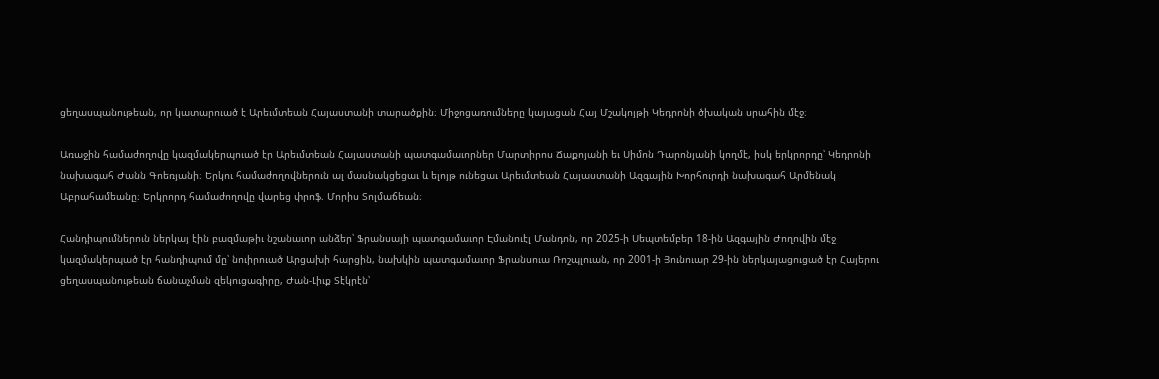ցեղասպանութեան, որ կատարուած է Արեւմտեան Հայաստանի տարածքին։ Միջոցառումները կայացան Հայ Մշակոյթի Կեդրոնի ծխական սրահին մէջ։

Առաջին համաժողովը կազմակերպուած էր Արեւմտեան Հայաստանի պատգամաւորներ Մարտիրոս Ճաքոյանի եւ Սիմոն Դարոնյանի կողմէ, իսկ երկրորդը՝ Կեդրոնի նախագահ Ժանն Գոեռյանի։ Երկու համաժողովներուն ալ մասնակցեցաւ և ելոյթ ունեցաւ Արեւմտեան Հայաստանի Ազգային Խորհուրդի նախագահ Արմենակ Աբրահամեանը։ Երկրորդ համաժողովը վարեց փրոֆ. Մորիս Տոլմաճեան։

Հանդիպումներուն ներկայ էին բազմաթիւ նշանաւոր անձեր՝ Ֆրանսայի պատգամաւոր Էմանուէլ Մանդոն, որ 2025-ի Սեպտեմբեր 18-ին Ազգային Ժողովին մէջ կազմակերպած էր հանդիպում մը՝ նուիրուած Արցախի հարցին, նախկին պատգամաւոր Ֆրանսուա Ռոշպլուան, որ 2001-ի Յունուար 29-ին ներկայացուցած էր Հայերու ցեղասպանութեան ճանաչման զեկուցագիրը, Ժան-Լիւք Տէկրէն՝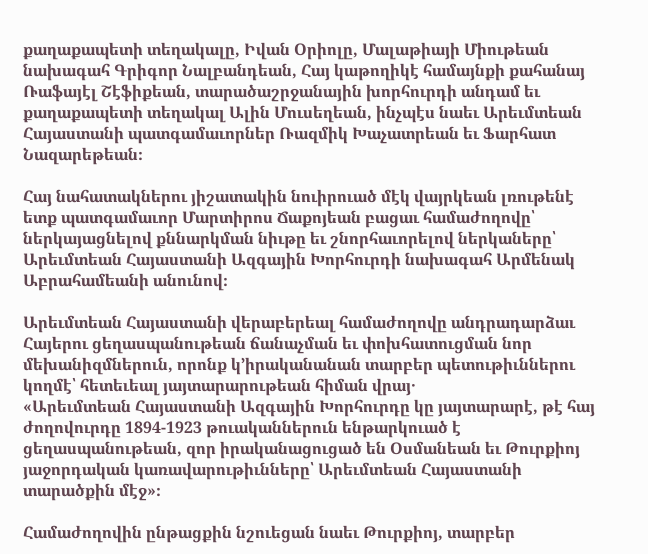քաղաքապետի տեղակալը, Իվան Օրիոլը, Մալաթիայի Միութեան նախագահ Գրիգոր Նալբանդեան, Հայ կաթողիկէ համայնքի քահանայ Ռաֆայէլ Շէֆիքեան, տարածաշրջանային խորհուրդի անդամ եւ քաղաքապետի տեղակալ Ալին Մուսեղեան, ինչպէս նաեւ Արեւմտեան Հայաստանի պատգամաւորներ Ռազմիկ Խաչատրեան եւ Ֆարհատ Նազարեթեան։

Հայ նահատակներու յիշատակին նուիրուած մէկ վայրկեան լռութենէ ետք պատգամաւոր Մարտիրոս Ճաքոյեան բացաւ համաժողովը՝ ներկայացնելով քննարկման նիւթը եւ շնորհաւորելով ներկաները՝ Արեւմտեան Հայաստանի Ազգային Խորհուրդի նախագահ Արմենակ Աբրահամեանի անունով։

Արեւմտեան Հայաստանի վերաբերեալ համաժողովը անդրադարձաւ Հայերու ցեղասպանութեան ճանաչման եւ փոխհատուցման նոր մեխանիզմներուն, որոնք կ’իրականանան տարբեր պետութիւններու կողմէ՝ հետեւեալ յայտարարութեան հիման վրայ․
«Արեւմտեան Հայաստանի Ազգային Խորհուրդը կը յայտարարէ, թէ հայ ժողովուրդը 1894-1923 թուականներուն ենթարկուած է ցեղասպանութեան, զոր իրականացուցած են Օսմանեան եւ Թուրքիոյ յաջորդական կառավարութիւնները՝ Արեւմտեան Հայաստանի տարածքին մէջ»։

Համաժողովին ընթացքին նշուեցան նաեւ Թուրքիոյ, տարբեր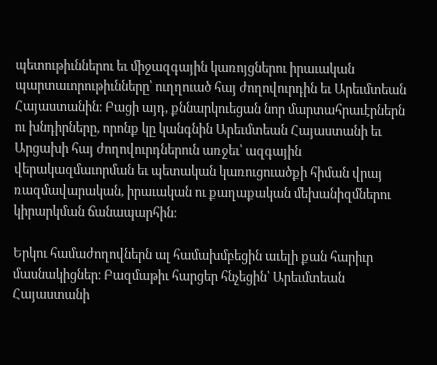պետութիւններու եւ միջազգային կառոյցներու իրաւական պարտաւորութիւնները՝ ուղղուած հայ ժողովուրդին եւ Արեւմտեան Հայաստանին։ Բացի այդ, քննարկուեցան նոր մարտահրաւէրներն ու խնդիրները, որոնք կը կանգնին Արեւմտեան Հայաստանի եւ Արցախի հայ ժողովուրդներուն առջեւ՝ ազգային վերակազմաւորման եւ պետական կառուցուածքի հիման վրայ ռազմավարական, իրաւական ու քաղաքական մեխանիզմներու կիրարկման ճանապարհին։

Երկու համաժողովներն ալ համախմբեցին աւելի քան հարիւր մասնակիցներ։ Բազմաթիւ հարցեր հնչեցին՝ Արեւմտեան Հայաստանի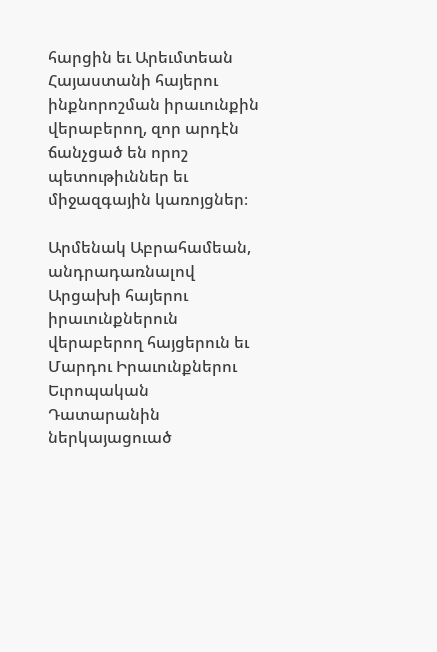հարցին եւ Արեւմտեան Հայաստանի հայերու ինքնորոշման իրաւունքին վերաբերող, զոր արդէն ճանչցած են որոշ պետութիւններ եւ միջազգային կառոյցներ։

Արմենակ Աբրահամեան, անդրադառնալով Արցախի հայերու իրաւունքներուն վերաբերող հայցերուն եւ Մարդու Իրաւունքներու Եւրոպական Դատարանին ներկայացուած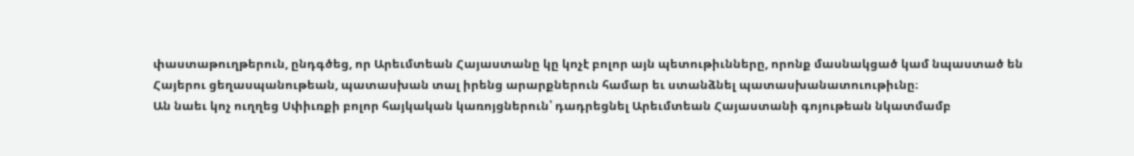փաստաթուղթերուն, ընդգծեց, որ Արեւմտեան Հայաստանը կը կոչէ բոլոր այն պետութիւնները, որոնք մասնակցած կամ նպաստած են Հայերու ցեղասպանութեան, պատասխան տալ իրենց արարքներուն համար եւ ստանձնել պատասխանատուութիւնը։
Ան նաեւ կոչ ուղղեց Սփիւռքի բոլոր հայկական կառոյցներուն՝ դադրեցնել Արեւմտեան Հայաստանի գոյութեան նկատմամբ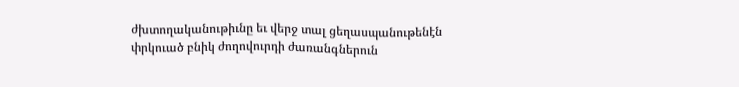ժխտողականութիւնը եւ վերջ տալ ցեղասպանութենէն փրկուած բնիկ ժողովուրդի ժառանգներուն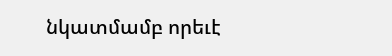նկատմամբ որեւէ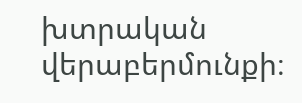խտրական վերաբերմունքի։